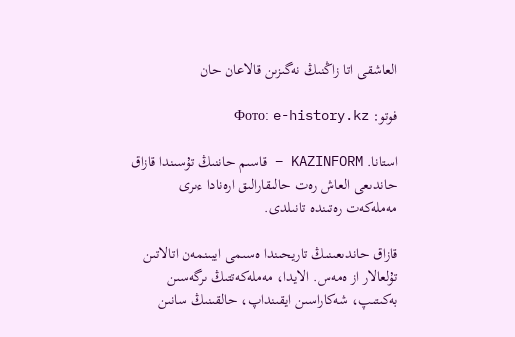العاشقى اتا زاڭنىڭ نەگىزىن قالاعان حان

فوتو: Фото: e-history.kz

استانا. KAZINFORM – قاسىم حاننىڭ تۇسىندا قازاق حاندىعى العاش رەت حالىقارالىق ارەنادا ءىرى مەملەكەت رەتىندە تانىلدى.

قازاق حاندىعىنىڭ تاريحىندا ەسىمى ايبىنمەن اتالاتىن تۇلعالار از ەمەس. الايدا، مەملەكەتتىڭ ىرگەسىن بەكىتىپ، شەكاراسىن ايقىنداپ، حالقىنىڭ سانىن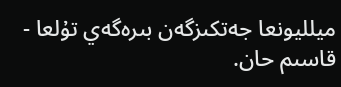ميلليونعا جەتكىزگەن بىرەگەي تۇلعا - قاسىم حان.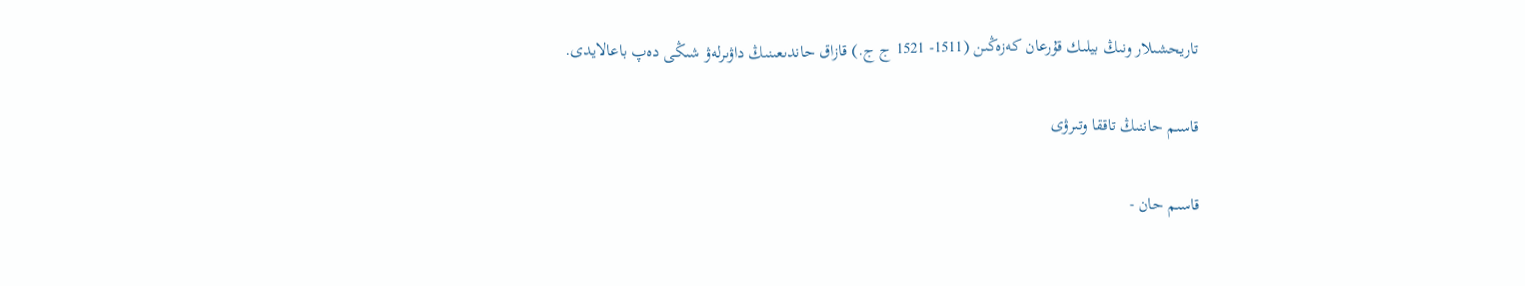تاريحشىلار ونىڭ بيلىك قۇرعان كەزەڭىن (1511- 1521 ج ج.) قازاق حاندىعىنىڭ داۋىرلەۋ شىڭى دەپ باعالايدى.

قاسىم حاننىڭ تاققا وتىرۋى

قاسىم حان -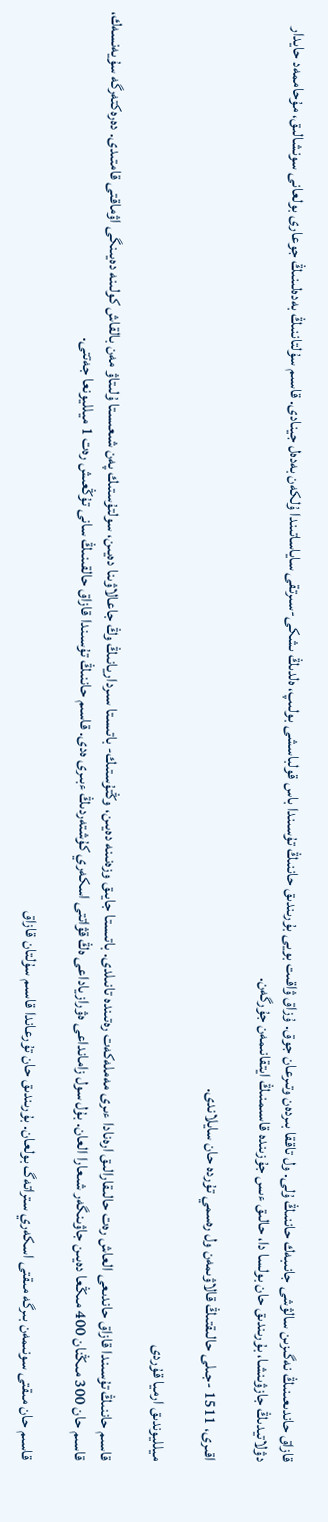قازاق حاندىعىنىڭ نەگىزىن سالۋشى جانىبەك حاننىڭ ۇلى. ول تاققا بىردەن وتىرعان جوق. ۇزاق ۋاقىت بويى بۇرىندىق حاننىڭ تۇسىندا باس قولباسشى بولىپ، ەلدىڭ ىشكى-سىرتقى ساياساتىندا ۇلكەن بەدەل جينادى. قاسىم سۇلتاننىڭ بەدەلىنىڭ جوعارى بولعانى سونشالىق، مۇحاممەد حايدار دۋلاتيدىڭ جازۋىنشا، بۇرىندىق حان بولسا دا، حالىق ءىس جۇزىندە قاسىمنىڭ ايتقانىمەن جۇرگەن.

اقىرى، 1511 -جىلى حالىقتىڭ قالاۋىمەن ول رەسمي تۇردە حان سايلاندى.

ميلليوندىق ارميا قۇردى

قاسىم حاننىڭ تۇسىندا قازاق حاندىعى العاش رەت حالىقارالىق ارەنادا ءىرى مەملەكەت رەتىندە تانىلدى. باتىستا جايىق وزەنىنە دەيىن، وڭتۇستىك- باتىستا سىرداريانىڭ وڭ جاعالاۋىنا دەيىن، سولتۇستىك پەن شىعىستا ۇلىتاۋ مەن بالقاش كولىنە دەيىنگى اۋماقتى قامتىدى. دەرەكتەرگە سۇيەنسەك، قاسىم حان 300 مىڭنان 400 مىڭعا دەيىن جاۋىنگەر شىعارا العان. بۇل سول زامانداعى ەۋرازياداعى ەڭ قۋاتتى اسكەري كۇشتەردىڭ ءبىرى ەدى. قاسىم حاننىڭ تۇسىندا قازاق حالقىنىڭ سانى تۇڭعىش رەت 1 ميلليونعا جەتتى.

قاسىم حان مىقتى سونىمەن بىرگە مىقتى اسكەري ستراتەگ بولعان. بۇرىندىق حان تۇرعاندا قاسىم سۇلتان قازاق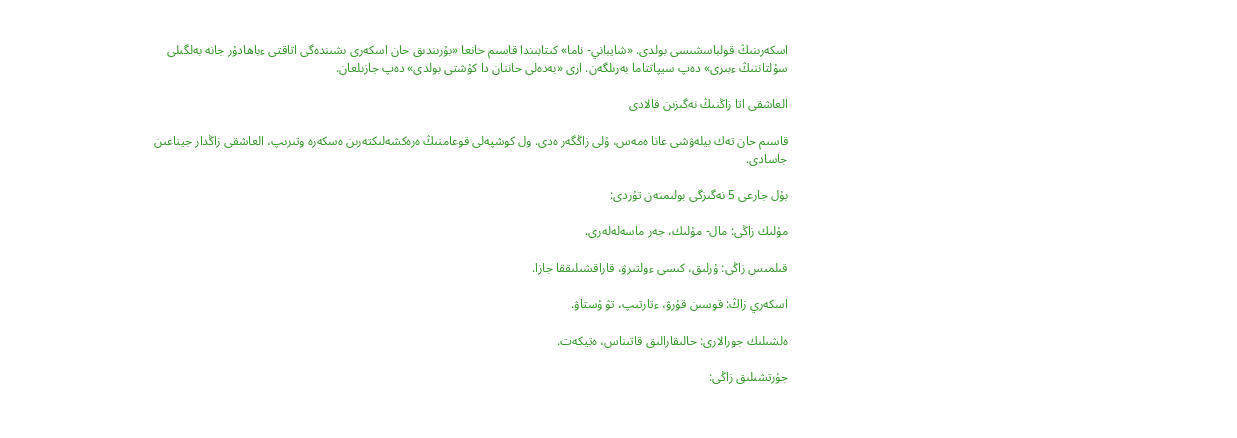اسكەرىنىڭ قولباسشىسى بولدى. «شايباني- ناما» كىتابىندا قاسىم حانعا «بۇرىندىق حان اسكەرى ىشىندەگى اتاقتى ءباھادۇر جانە بەلگىلى سۇلتاننىڭ ءبىرى» دەپ سيپاتتاما بەرىلگەن. ارى «بەدەلى حاننان دا كۇشتى بولدى» دەپ جازىلعان.

العاشقى اتا زاڭنىڭ نەگىزىن قالادى

قاسىم حان تەك بيلەۋشى عانا ەمەس، ۇلى زاڭگەر ەدى. ول كوشپەلى قوعامنىڭ ەرەكشەلىكتەرىن ەسكەرە وتىرىپ، العاشقى زاڭدار جيناعىن جاسادى.

بۇل جارعى 5 نەگىزگى بولىمنەن تۇردى:

مۇلىك زاڭى: مال- مۇلىك، جەر ماسەلەلەرى.

قىلمىس زاڭى: ۇرلىق، كىسى ءولتىرۋ، قاراقشىلىققا جازا.

اسكەري زاڭ: قوسىن قۇرۋ، ءتارتىپ، تۋ ۇستاۋ.

ەلشىلىك جورالارى: حالىقارالىق قاتىناس، ەتيكەت.

جۇرتشىلىق زاڭى: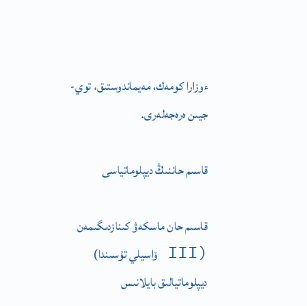ءوزارا كومەك، مەيماندوستىق، توي-جيىن ەرەجەلەرى.

قاسىم حاننىڭ ديپلوماتياسى

قاسىم حان ماسكەۋ كىنازدىگىمەن (III ۆاسيلي تۇسىندا) ديپلوماتيالىق بايلانىس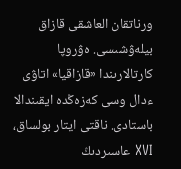ورناتقان العاشقى قازاق بيلەۋشىسى. ەۋروپا كارتالارىندا «قازاقيا» اتاۋى ءدال وسى كەزەڭدە ايقىندالا باستادى. ناقتى ايتار بولساق، XVI عاسىردىڭ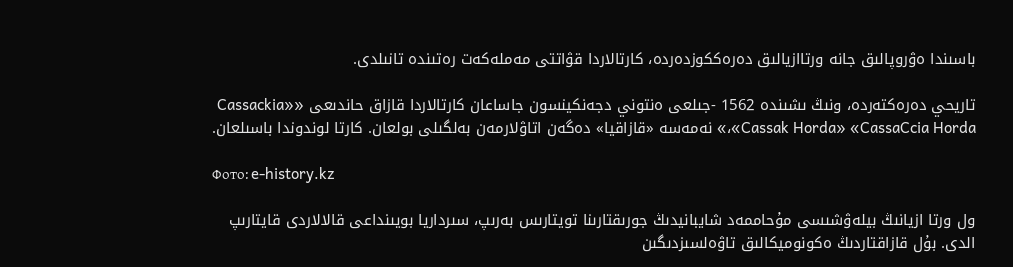باسىندا ەۋروپالىق جانە ورتاازيالىق دەرەككوزدەردە، كارتالاردا قۋاتتى مەملەكەت رەتىندە تانىلدى.

تاريحي دەرەكتەردە، ونىڭ ىشىندە 1562 -جىلعى ەنتوني دجەنكينسون جاساعان كارتالاردا قازاق حاندىعى «Cassackia» ،«Cassak Horda» «CassaCcia Horda» نەمەسە «قازاقيا» دەگەن اتاۋلارمەن بەلگىلى بولعان. كارتا لوندوندا باسىلعان.

Фото: e-history.kz

ول ورتا ازيانىڭ بيلەۋشىسى مۇحاممەد شايبانيدىڭ جورىقتارىنا تويتارىس بەرىپ، سىرداريا بويىنداعى قالالاردى قايتارىپ الدى. بۇل قازاقتاردىڭ ەكونوميكالىق تاۋەلسىزدىگىن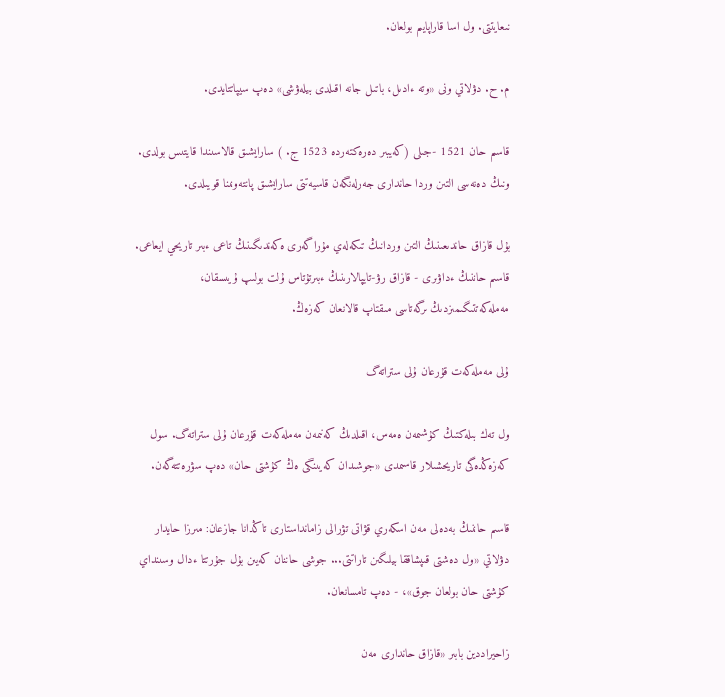نىعايتتى. ول اسا قاراپايىم بولعان.

م. ح. دۋلاتي ونى «وتە ءادىل، باتىل جانە اقىلدى بيلەۋشى» دەپ سيپاتتايدى.

قاسىم حان 1521 -جىلى (كەيبىر دەرەكتەردە 1523 ج. ) سارايشىق قالاسىندا قايتىس بولدى. ونىڭ دەنەسى التىن وردا حاندارى جەرلەنگەن قاسيەتتى سارايشىق پانتەونىنا قويىلدى.

بۇل قازاق حاندىعىنىڭ التىن وردانىڭ تىكەلەي مۇراگەرى ەكەندىگىنىڭ تاعى ءبىر تاريحي ايعاعى. قاسىم حاننىڭ ءداۋىرى - قازاق رۋ-تايپالارىنىڭ ءبىرتۇتاس ۇلت بولىپ ۇيىسقان، مەملەكەتتىگىمىزدىڭ ىرگەتاسى مىقتاپ قالانعان كەزەڭ.

ۇلى مەملەكەت قۇرعان ۇلى ستراتەگ

ول تەك بىلەكتىڭ كۇشىمەن ەمەس، اقىلدىڭ كەنىمەن مەملەكەت قۇرعان ۇلى ستراتەگ. سول كەزەڭدەگى تاريحشىلار قاسىمدى «جوشىدان كەيىنگى ەڭ كۇشتى حان» دەپ سۋرەتتەگەن.

قاسىم حاننىڭ بەدەلى مەن اسكەري قۋاتى تۋرالى زامانداستارى تاڭدانا جازعان: مىرزا حايدار دۋلاتي «ول دەشتى قىپشاققا بيلىگىن تاراتتى... جوشى حاننان كەيىن بۇل جۇرتتا ءدال وسىنداي كۇشتى حان بولعان جوق»، - دەپ تامسانعان.

زاحيراددين بابىر «قازاق حاندارى مەن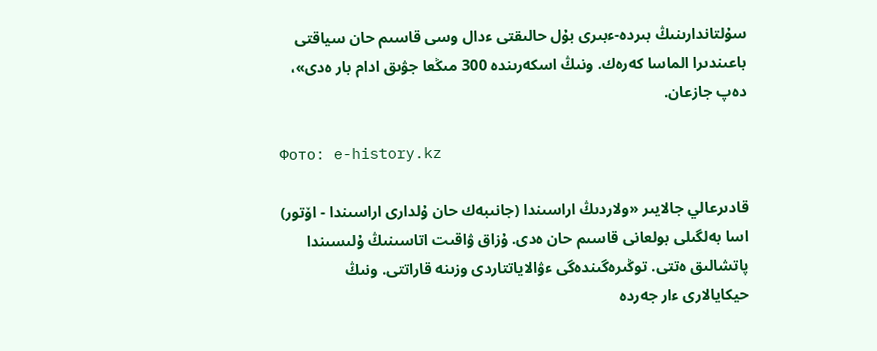سۇلتاندارىنىڭ بىردە-ءبىرى بۇل حالىقتى ءدال وسى قاسىم حان سياقتى باعىندىرا الماسا كەرەك. ونىڭ اسكەرىندە 300 مىڭعا جۋىق ادام بار ەدى»، دەپ جازعان.

Фото: e-history.kz

قادىرعالي جالايىر «ولاردىڭ اراسىندا (جانىبەك حان ۇلدارى اراسىندا - اۆتور) اسا بەلگىلى بولعانى قاسىم حان ەدى. ۇزاق ۋاقىت اتاسىنىڭ ۇلىسىندا پاتشالىق ەتتى. توڭىرەگىندەگى ءۋالاياتتاردى وزىنە قاراتتى. ونىڭ حيكايالارى ءار جەردە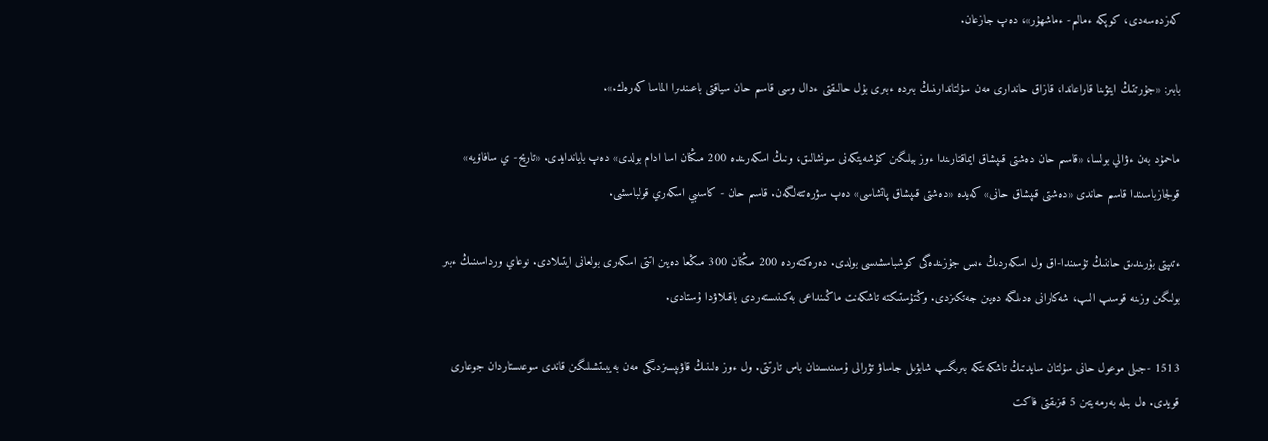كەزدەسەدى، كوپكە ءمالىم- ءماشھۇر»، دەپ جازعان.

بابىر: «جۇرتتىڭ ايتۋىنا قاراعاندا، قازاق حاندارى مەن سۇلتاندارىنىڭ بىردە ءبىرى بۇل حالىقتى ءدال وسى قاسىم حان سياقتى باعىندىرا الماسا كەرەك.».

ماحمۇد بەن ءۋالي بولسا، «قاسىم حان دەشتى قىپشاق ايماقتارىندا ءوز بيلىگىن كۇشەيتكەنى سونشالىق، ونىڭ اسكەرىندە 200 مىڭنان اسا ادام بولدى» دەپ باياندايدى. «تاريح- ي سافاۆيە» قولجازباسىندا قاسىم حاندى «دەشتى قىپشاق حانى» كەيدە «دەشتى قىپشاق پاتشاسى» دەپ سۋرەتتەلگەن. قاسىم حان - كاسىبي اسكەري قولباسشى.

ءتىپتى بۇرىندىق حاننىڭ تۇسىندا-اق ول اسكەردىڭ ءىس جۇزىندەگى كوشباسشىسى بولدى. دەرەكتەردە 200 مىڭنان 300 مىڭعا دەيىن اتتى اسكەرى بولعانى ايتىلادى. نوعاي ورداسىنىڭ ءبىر بولىگىن وزىنە قوسىپ الىپ، شەكارانى ەدىلگە دەيىن جەتكىزدى. وڭتۇستىكتە تاشكەنت ماڭىنداعى بەكىنىستەردى باقىلاۋدا ۇستادى.

1513 -جىلى موعول حانى سۇلتان سايدتىڭ تاشكەنتكە بىرىگىپ شابۋىل جاساۋ تۋرالى ۇسىنىسىنان باس تارتتى. ول ءوز ەلىنىڭ قاۋىپسىزدىگى مەن بەيبىتشىلىگىن قاندى سوعىستاردان جوعارى قويدى. ەل بىلە بەرمەيتىن 5 قىزىقتى فاكت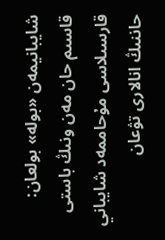شايبانيمەن «بولە» بولعان: قاسىم حان مەن ونىڭ باستى قارسىلاسى مۇحاممەد شايباني حاننىڭ انالارى تۋعان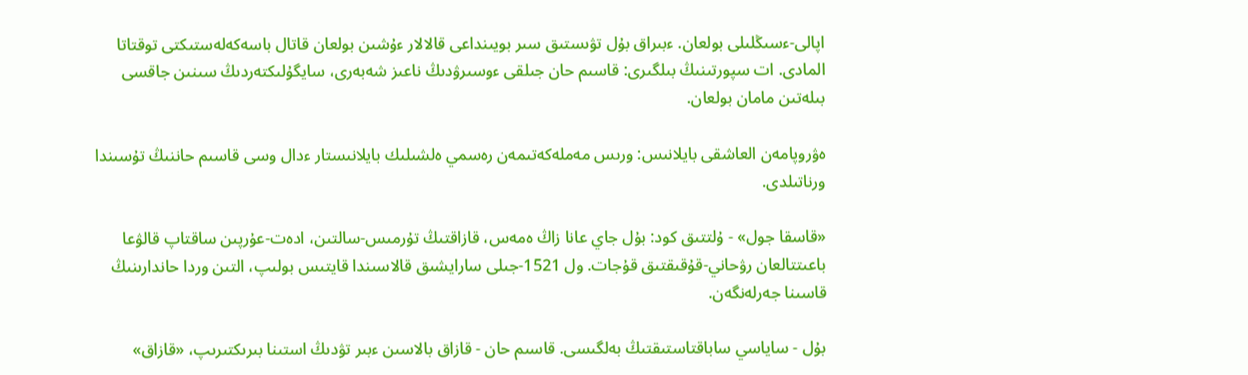اپالى-ءسىڭلىلى بولعان. ءبىراق بۇل تۋىستىق سىر بويىنداعى قالالار ءۇشىن بولعان قاتال باسەكەلەستىكتى توقتاتا المادى. ات سپورتىنىڭ بىلگىرى: قاسىم حان جىلقى ءوسىرۋدىڭ ناعىز شەبەرى، سايگۇلىكتەردىڭ سىنىن جاقسى بىلەتىن مامان بولعان.

ەۋروپامەن العاشقى بايلانىس: ورىس مەملەكەتىمەن رەسمي ەلشىلىك بايلانىستار ءدال وسى قاسىم حاننىڭ تۇسىندا ورناتىلدى.

«قاسقا جول» - ۇلتتىق كود: بۇل جاي عانا زاڭ ەمەس، قازاقتىڭ تۇرمىس-سالتىن، ادەت-عۇرپىن ساقتاپ قالۋعا باعىتتالعان رۋحاني-قۇقىقتىق قۇجات. ول 1521-جىلى سارايشىق قالاسىندا قايتىس بولىپ، التىن وردا حاندارىنىڭ قاسىنا جەرلەنگەن.

بۇل - ساياسي ساباقتاستىقتىڭ بەلگىسى. قاسىم حان - قازاق بالاسىن ءبىر تۋدىڭ استىنا بىرىكتىرىپ، «قازاق»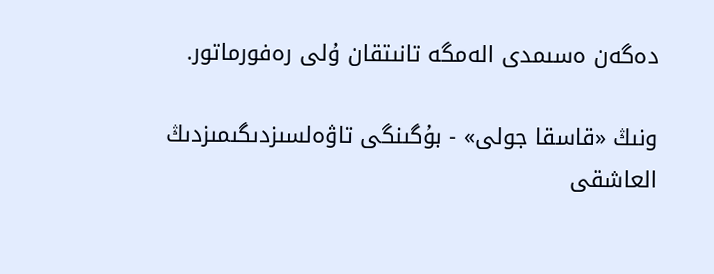دەگەن ەسىمدى الەمگە تانىتقان ۇلى رەفورماتور.

ونىڭ «قاسقا جولى» - بۇگىنگى تاۋەلسىزدىگىمىزدىڭ العاشقى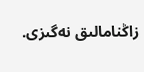زاڭنامالىق نەگىزى.